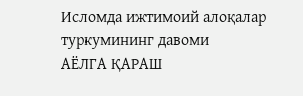Исломда ижтимоий алоқалар туркумининг давоми
АЁЛГА ҚАРАШ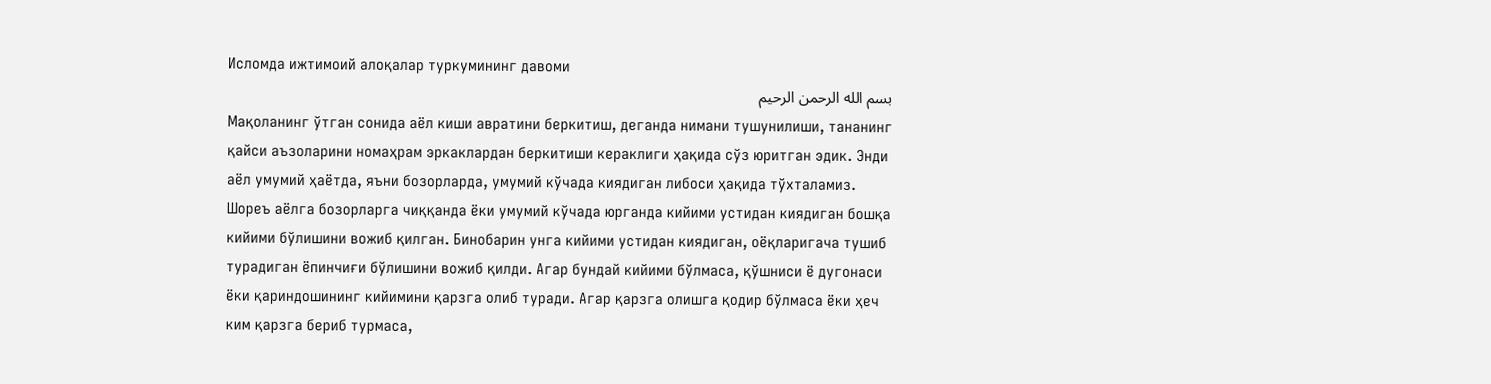Исломда ижтимоий алоқалар туркумининг давоми
بسم الله الرحمن الرحيم
Мақоланинг ўтган сонида аёл киши авратини беркитиш, деганда нимани тушунилиши, тананинг қайси аъзоларини номаҳрам эркаклардан беркитиши кераклиги ҳақида сўз юритган эдик. Энди аёл умумий ҳаётда, яъни бозорларда, умумий кўчада киядиган либоси ҳақида тўхталамиз.
Шореъ аёлга бозорларга чиққанда ёки умумий кўчада юрганда кийими устидан киядиган бошқа кийими бўлишини вожиб қилган. Бинобарин унга кийими устидан киядиган, оёқларигача тушиб турадиган ёпинчиғи бўлишини вожиб қилди. Агар бундай кийими бўлмаса, қўшниси ё дугонаси ёки қариндошининг кийимини қарзга олиб туради. Агар қарзга олишга қодир бўлмаса ёки ҳеч ким қарзга бериб турмаса,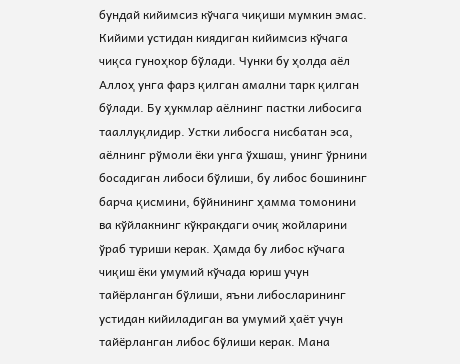бундай кийимсиз кўчага чиқиши мумкин эмас. Кийими устидан киядиган кийимсиз кўчага чиқса гуноҳкор бўлади. Чунки бу ҳолда аёл Аллоҳ унга фарз қилган амални тарк қилган бўлади. Бу ҳукмлар аёлнинг пастки либосига тааллуқлидир. Устки либосга нисбатан эса, аёлнинг рўмоли ёки унга ўхшаш, унинг ўрнини босадиган либоси бўлиши, бу либос бошининг барча қисмини, бўйнининг ҳамма томонини ва кўйлакнинг кўкракдаги очиқ жойларини ўраб туриши керак. Ҳамда бу либос кўчага чиқиш ёки умумий кўчада юриш учун тайёрланган бўлиши, яъни либосларининг устидан кийиладиган ва умумий ҳаёт учун тайёрланган либос бўлиши керак. Мана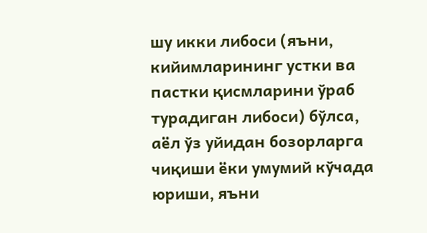шу икки либоси (яъни, кийимларининг устки ва пастки қисмларини ўраб турадиган либоси) бўлса, аёл ўз уйидан бозорларга чиқиши ёки умумий кўчада юриши, яъни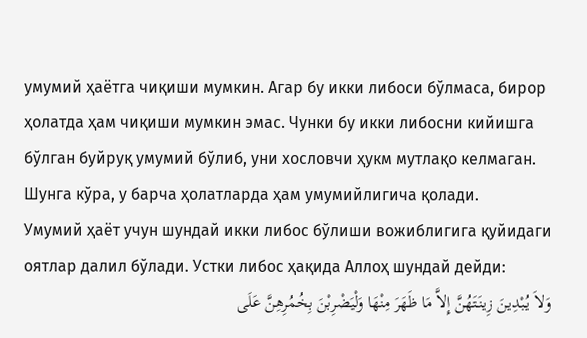умумий ҳаётга чиқиши мумкин. Агар бу икки либоси бўлмаса, бирор ҳолатда ҳам чиқиши мумкин эмас. Чунки бу икки либосни кийишга бўлган буйруқ умумий бўлиб, уни хословчи ҳукм мутлақо келмаган. Шунга кўра, у барча ҳолатларда ҳам умумийлигича қолади.
Умумий ҳаёт учун шундай икки либос бўлиши вожиблигига қуйидаги оятлар далил бўлади. Устки либос ҳақида Аллоҳ шундай дейди:
وَلاَ يُبْدِينَ زِينَتَهُنَّ إِلاَّ مَا ظَهَرَ مِنْهَا وَلْيَضْرِبْنَ بِخُمُرِهِنَّ عَلَى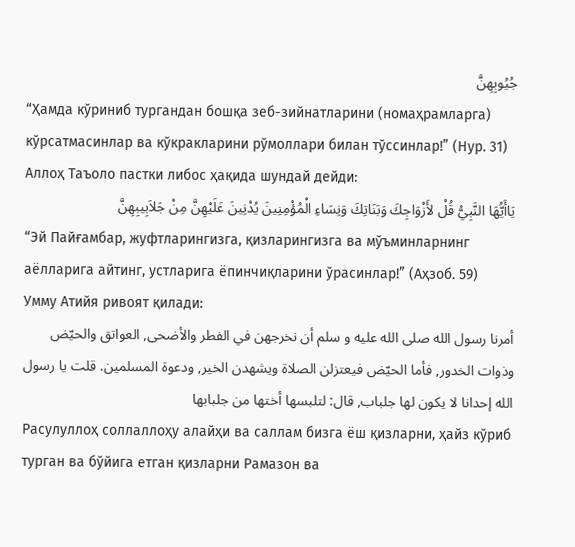جُيُوبِهِنَّ
“Ҳамда кўриниб тургандан бошқа зеб-зийнатларини (номаҳрамларга) кўрсатмасинлар ва кўкракларини рўмоллари билан тўссинлар!” (Нур. 31)
Аллоҳ Таъоло пастки либос ҳақида шундай дейди:
يَاأَيُّهَا النَّبِيُّ قُلْ لأَزْوَاجِكَ وَبَنَاتِكَ وَنِسَاءِ الْمُؤْمِنِينَ يُدْنِينَ عَلَيْهِنَّ مِنْ جَلاَبِيبِهِنَّ
“Эй Пайғамбар, жуфтларингизга, қизларингизга ва мўъминларнинг аёлларига айтинг, устларига ёпинчиқларини ўрасинлар!” (Аҳзоб. 59)
Умму Атийя ривоят қилади:
أمرنا رسول الله صلى الله عليه و سلم أن نخرجهن في الفطر والأضحى, العواتق والحيّض وذوات الخدور, فأما الحيّض فيعتزلن الصلاة ويشهدن الخير, ودعوة المسلمين. قلت يا رسول الله إحدانا لا يكون لها جلباب, قال: لتلبسها أختها من جلبابها
Расулуллоҳ соллаллоҳу алайҳи ва саллам бизга ёш қизларни, ҳайз кўриб турган ва бўйига етган қизларни Рамазон ва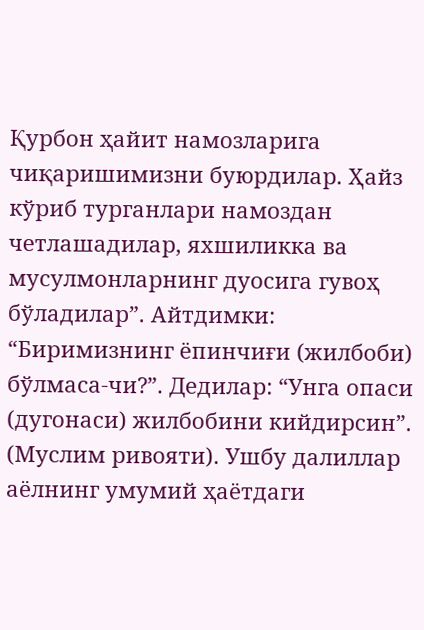Қурбон ҳайит намозларига чиқаришимизни буюрдилар. Ҳайз кўриб турганлари намоздан четлашадилар, яхшиликка ва мусулмонларнинг дуосига гувоҳ бўладилар”. Айтдимки: “Биримизнинг ёпинчиғи (жилбоби) бўлмаса-чи?”. Дедилар: “Унга опаси (дугонаси) жилбобини кийдирсин”. (Муслим ривояти). Ушбу далиллар аёлнинг умумий ҳаётдаги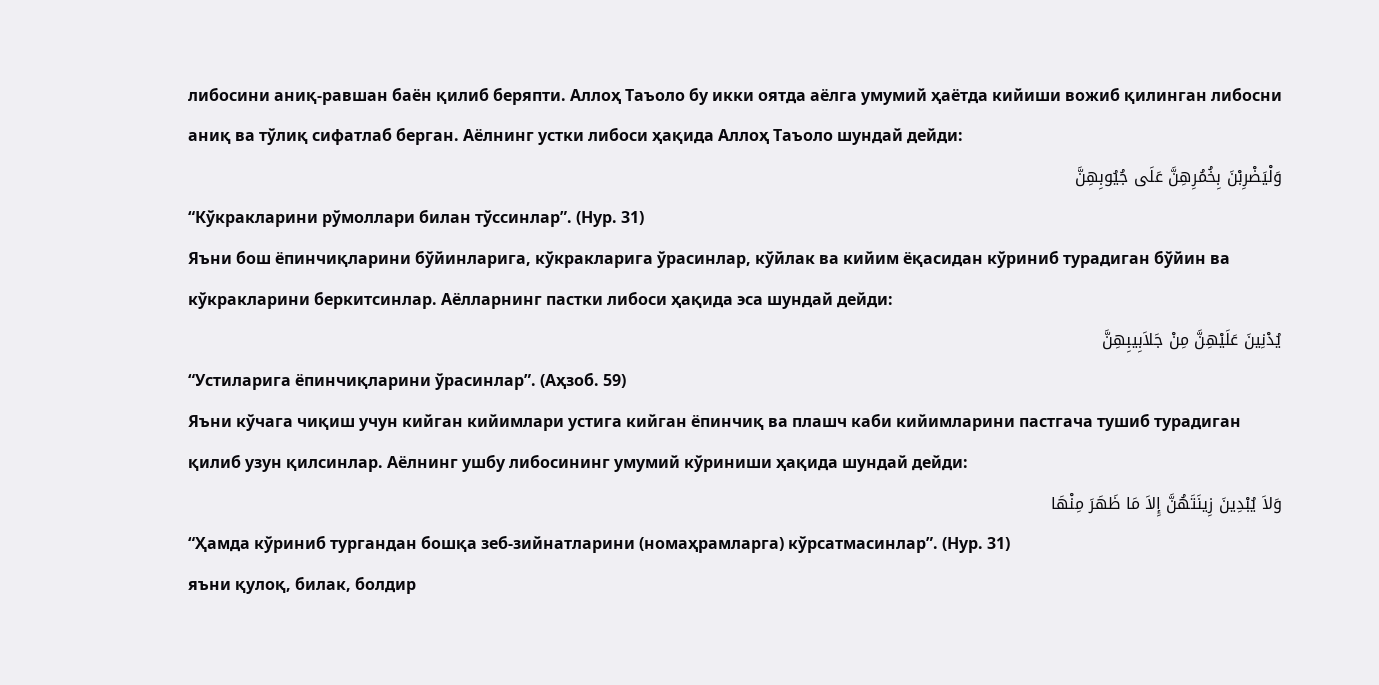либосини аниқ-равшан баён қилиб беряпти. Аллоҳ Таъоло бу икки оятда аёлга умумий ҳаётда кийиши вожиб қилинган либосни аниқ ва тўлиқ сифатлаб берган. Аёлнинг устки либоси ҳақида Аллоҳ Таъоло шундай дейди:
وَلْيَضْرِبْنَ بِخُمُرِهِنَّ عَلَى جُيُوبِهِنَّ
“Кўкракларини рўмоллари билан тўссинлар”. (Нур. 31)
Яъни бош ёпинчиқларини бўйинларига, кўкракларига ўрасинлар, кўйлак ва кийим ёқасидан кўриниб турадиган бўйин ва кўкракларини беркитсинлар. Аёлларнинг пастки либоси ҳақида эса шундай дейди:
يُدْنِينَ عَلَيْهِنَّ مِنْ جَلاَبِيبِهِنَّ
“Устиларига ёпинчиқларини ўрасинлар”. (Аҳзоб. 59)
Яъни кўчага чиқиш учун кийган кийимлари устига кийган ёпинчиқ ва плашч каби кийимларини пастгача тушиб турадиган қилиб узун қилсинлар. Аёлнинг ушбу либосининг умумий кўриниши ҳақида шундай дейди:
وَلاَ يُبْدِينَ زِينَتَهُنَّ إِلاَ مَا ظَهَرَ مِنْهَا
“Ҳамда кўриниб тургандан бошқа зеб-зийнатларини (номаҳрамларга) кўрсатмасинлар”. (Нур. 31)
яъни қулоқ, билак, болдир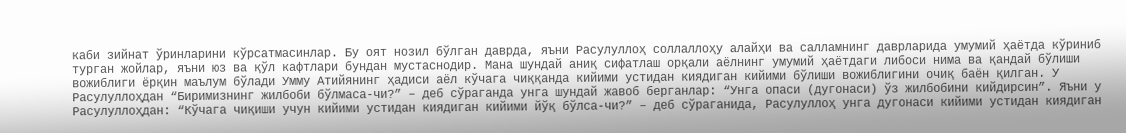каби зийнат ўринларини кўрсатмасинлар. Бу оят нозил бўлган даврда, яъни Расулуллоҳ соллаллоҳу алайҳи ва салламнинг даврларида умумий ҳаётда кўриниб турган жойлар, яъни юз ва қўл кафтлари бундан мустаснодир. Мана шундай аниқ сифатлаш орқали аёлнинг умумий ҳаётдаги либоси нима ва қандай бўлиши вожиблиги ёрқин маълум бўлади Умму Атийянинг ҳадиси аёл кўчага чиққанда кийими устидан киядиган кийими бўлиши вожиблигини очиқ баён қилган. У Расулуллоҳдан “Биримизнинг жилбоби бўлмаса-чи?” – деб сўраганда унга шундай жавоб берганлар: “Унга опаси (дугонаси) ўз жилбобини кийдирсин”. Яъни у Расулуллоҳдан: “Кўчага чиқиши учун кийими устидан киядиган кийими йўқ бўлса-чи?” – деб сўраганида, Расулуллоҳ унга дугонаси кийими устидан киядиган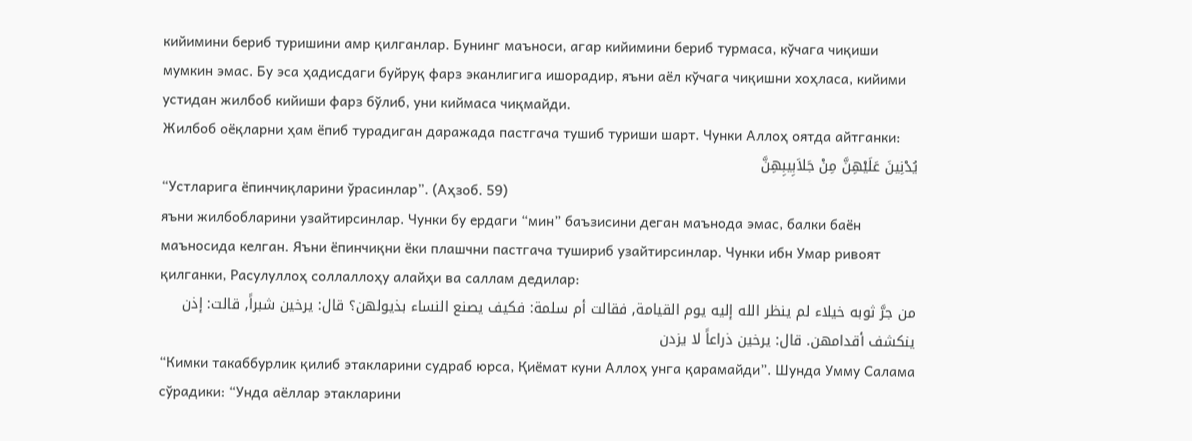кийимини бериб туришини амр қилганлар. Бунинг маъноси, агар кийимини бериб турмаса, кўчага чиқиши мумкин эмас. Бу эса ҳадисдаги буйруқ фарз эканлигига ишорадир, яъни аёл кўчага чиқишни хоҳласа, кийими устидан жилбоб кийиши фарз бўлиб, уни киймаса чиқмайди.
Жилбоб оёқларни ҳам ёпиб турадиган даражада пастгача тушиб туриши шарт. Чунки Аллоҳ оятда айтганки:
يُدْنِينَ عَلَيْهِنَّ مِنْ جَلاَبِيبِهِنَّ
“Устларига ёпинчиқларини ўрасинлар”. (Аҳзоб. 59)
яъни жилбобларини узайтирсинлар. Чунки бу ердаги “мин” баъзисини деган маънода эмас, балки баён маъносида келган. Яъни ёпинчиқни ёки плашчни пастгача тушириб узайтирсинлар. Чунки ибн Умар ривоят қилганки, Расулуллоҳ соллаллоҳу алайҳи ва саллам дедилар:
من جرَّ ثوبه خيلاء لم ينظر الله إليه يوم القيامة, فقالت أم سلمة: فكيف يصنع النساء بذيولهن؟ قال: يرخين شبراً, قالت: إذن ينكشف أقدامهن. قال: يرخين ذراعاً لا يزدن
“Кимки такаббурлик қилиб этакларини судраб юрса, Қиёмат куни Аллоҳ унга қарамайди”. Шунда Умму Салама сўрадики: “Унда аёллар этакларини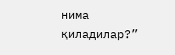нима қиладилар?”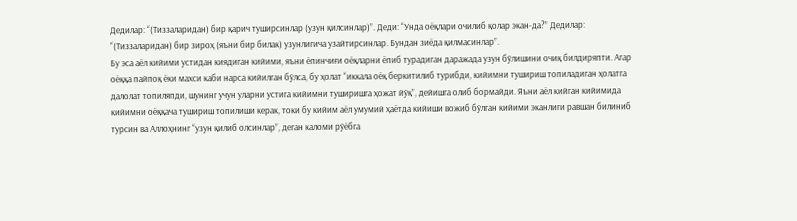Дедилар: “(Тиззаларидан) бир қарич туширсинлар (узун қилсинлар)”. Деди: “Унда оёқлари очилиб қолар экан-да?” Дедилар: “(Тиззаларидан) бир зироҳ (яъни бир билак) узунлигича узайтирсинлар. Бундан зиёда қилмасинлар”.
Бу эса аёл кийими устидан киядиган кийими, яъни ёпинчиғи оёқларни ёпиб турадиган даражада узун бўлишини очиқ билдиряпти. Агар оёққа пайпоқ ёки махси каби нарса кийилган бўлса, бу ҳолат “иккала оёқ беркитилиб турибди, кийимни тушириш топиладиган ҳолатга далолат топиляпди, шунинг учун уларни устига кийимни туширишга ҳожат йўқ”, дейишга олиб бормайди. Яъни аёл кийган кийимида кийимни оёққача тушириш топилиши керак, токи бу кийим аёл умумий ҳаётда кийиши вожиб бўлган кийими эканлиги равшан билиниб турсин ва Аллоҳнинг “узун қилиб олсинлар”, деган каломи рўёбга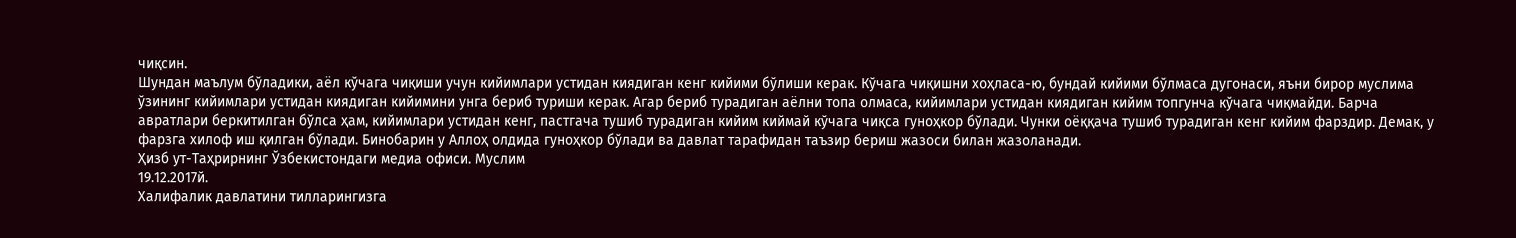чиқсин.
Шундан маълум бўладики, аёл кўчага чиқиши учун кийимлари устидан киядиган кенг кийими бўлиши керак. Кўчага чиқишни хоҳласа-ю, бундай кийими бўлмаса дугонаси, яъни бирор муслима ўзининг кийимлари устидан киядиган кийимини унга бериб туриши керак. Агар бериб турадиган аёлни топа олмаса, кийимлари устидан киядиган кийим топгунча кўчага чиқмайди. Барча авратлари беркитилган бўлса ҳам, кийимлари устидан кенг, пастгача тушиб турадиган кийим киймай кўчага чиқса гуноҳкор бўлади. Чунки оёққача тушиб турадиган кенг кийим фарздир. Демак, у фарзга хилоф иш қилган бўлади. Бинобарин у Аллоҳ олдида гуноҳкор бўлади ва давлат тарафидан таъзир бериш жазоси билан жазоланади.
Ҳизб ут-Таҳрирнинг Ўзбекистондаги медиа офиси. Муслим
19.12.2017й.
Халифалик давлатини тилларингизга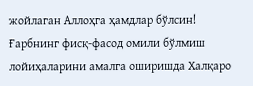жойлаган Аллоҳга ҳамдлар бўлсин!
Ғарбнинг фисқ-фасод омили бўлмиш лойиҳаларини амалга оширишда Халқаро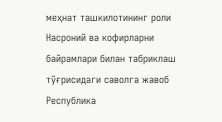меҳнат ташкилотининг роли
Насроний ва кофирларни байрамлари билан табриклаш тўғрисидаги саволга жавоб
Республика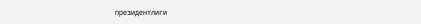президентлиги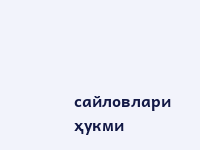сайловлари ҳукми